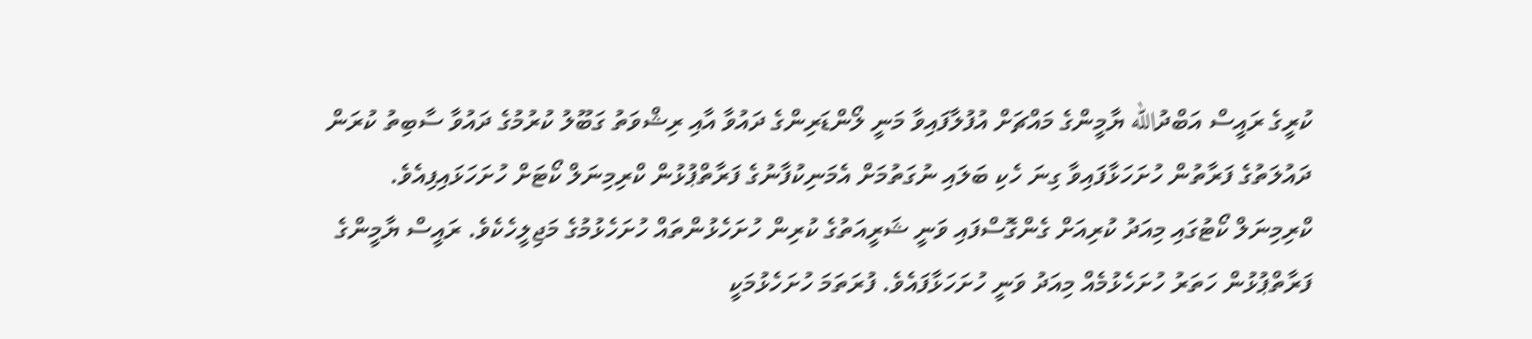ކުރީގެ ރައީސް އަބްދުالله ޔާމީންގެ މައްޗަށް އުފުލާފައިވާ މަނީ ލޯންޑަރިންގެ ދައުވާ އާއި ރިޝްވަތު ގަބޫލު ކުރުމުގެ ދައުވާ ސާބިތު ކުރަން ދައުލަތުގެ ފަރާތުން ހުށަހަޅާފައިވާ ގިނަ ހެކި ބަލައި ނުގަތުމަށް އެމަނިކުފާނުގެ ފަރާތްޕުޅުން ކްރިމިނަލް ކޯޓަށް ހުށަހަޅައިފިއެވެ.
ކްރިމިނަލް ކޯޓުގައި މިއަދު ކުރިއަށް ގެންގޮސްފައި ވަނީ ޝަރީއަތުގެ ކުރިން ހުށަހެޅުންތައް ހުށަހެޅުމުގެ މަޖިލީހެކެވެ. ރައީސް ޔާމީންގެ ފަރާތްޕުޅުން ހަތަރު ހުށަހެޅުމެއް މިއަދު ވަނީ ހުށަހަޅާފައެވެ. ފުރަތަމަ ހުށަހެޅުމަކީ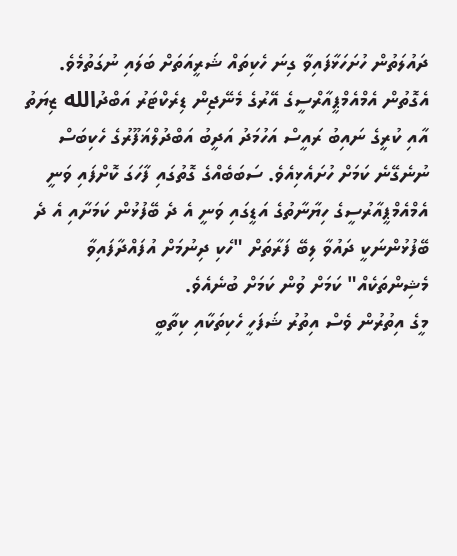ދައުލަތުން ހުށަހަޅާފައިވާ ގިނަ ހެކިތައް ޝަރީއަތަށް ބަލައި ނުގަތުމެވެ.
އެގޮތުން އެމްއެމްޕީއާރްސީގެ އޭރުގެ މެނޭޖިން ޑިރެކްޓަރު އަބްދުالله ޒިޔަތު އާއި ކުރީގެ ނައިބު ރައީސް އަހުމަދު އަދީބު އަބްދުލްޣަފޫރުގެ ހެކިބަސް ނުނެގޭނެ ކަމަށް ހުށައެޅިއެވެ. ސަބަބެއްގެ ގޮތުގައި ފާހަގަ ކޮށްފައި ވަނީ އެމްއެމްޕީއާރުސީގެ ހިޔާނާތުގެ އަޑީގައި ވަނީ އެ ދެ ބޭފުޅުން ކަމަށާއި އެ ދެ ބޭފުޅުންނަކީ ދައުވާ ލިބޭ ފަރާތަށް "ހެކި ދިނުމަށް އުފައްދާފައިވާ މެޝިންތަކެއް" ކަމަށް ވުން ކަމަށް ބުނެއެވެ.
މީގެ އިތުރުން ވެސް އިތުރު ޝަފަހީ ހެކިތަކާއި ކިތާބީ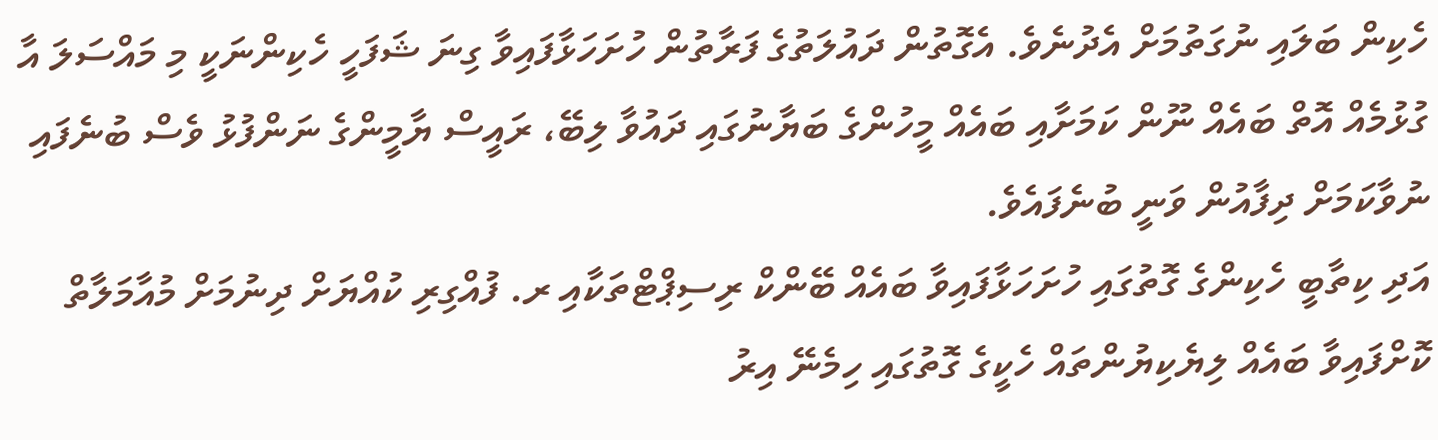ހެކިން ބަލައި ނުގަތުމަށް އެދުނެވެ. އެގޮތުން ދައުލަތުގެ ފަރާތުން ހުށަހަޅާފައިވާ ގިނަ ޝަފަހީ ހެކިންނަކީ މި މައްސަލަ އާ ގުޅުމެއް އޮތް ބައެއް ނޫން ކަމަށާއި ބައެއް މީހުންގެ ބަޔާނުގައި ދައުވާ ލިބޭ، ރައީސް ޔާމީންގެ ނަންފުޅު ވެސް ބުނެފައި ނުވާކަމަށް ދިފާއުން ވަނީ ބުނެފައެވެ.
އަދި ކިތާބީ ހެކިންގެ ގޮތުގައި ހުށަހަޅާފައިވާ ބައެއް ބޭންކް ރިސިޕްޓްތަކާއި ރ. ފުއްގިރި ކުއްޔަށް ދިނުމަށް މުއާމަލާތް ކޮށްފައިވާ ބައެއް ލިޔެކިޔުންތައް ހެކީގެ ގޮތުގައި ހިމެނޭ އިރު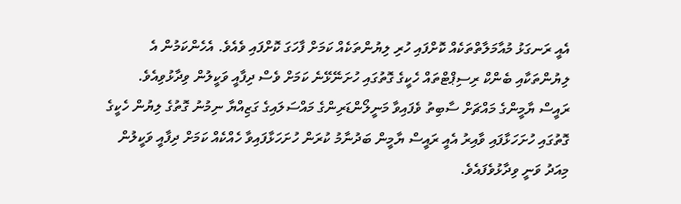އެއީ ރަނގަޅު މުއާމަލާތްތަކެއް ކޮށްފައި ހުރި ލިޔުންތަކެއް ކަމަށް ފާހަގަ ކޮށްފައި ވެއެވެ. އެހެންކަމުން އެ ލިޔުންތަކާއި ބެންކް ރިސިޕްޓްތައް ހެކީގެ ގޮތުގައި ހުށަނޭޅޭނެ ކަމަށް ވެސް ދިފާއީ ވަކީލުން ވިދާޅުވިއެވެ.
ރައީސް ޔާމީންގެ މައްޗަށް ސާބިތު ވެފައިވާ މަނީލޯންޑަރިންގެ މައްސަލައިގެ ގަޒިއްޔާ ނިމުނު ގޮތުގެ ލިޔުން ހެކީގެ ގޮތުގައި ހުށަހަޅާފައި ވާއިރު އެއީ ރައީސް ޔާމީން ބަދުނާމު ކުރަން ހުށަހަޅާފައިވާ ހެއްކެއް ކަމަށް ދިފާއީ ވަކީލުން މިއަދު ވަނީ ވިދާޅުވެފައެވެ.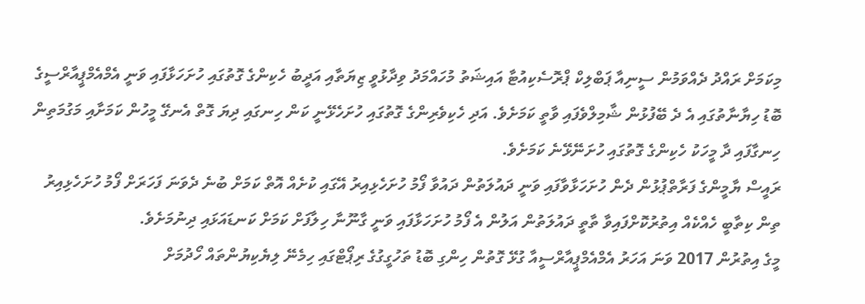މިކަމަށް ރައްދު ދެއްވަމުން ސީނިއާ ޕަބްލިކް ޕްރޮސެކިއުޓާ އައިޝަތު މުހައްމަދު ވިދާޅުވީ ޒިޔަތާއި އަދީބު ހެކިންގެ ގޮތުގައި ހުށަހަޅާފައި ވަނީ އެމްއެމްޕީއާރްސީގެ ބޮޑު ހިޔާނާތުގައި އެ ދެ ބޭފުޅުން ޝާމިލްވެފައި ވާތީ ކަމަށެވެ. އަދި ހެކިވެރިންގެ ގޮތުގައި ހުށަހެޅޭނީ ކަން ހިނގައި ދިޔަ ގޮތް އެނގޭ މީހުން ކަމަށާއި މަގުމަތިން ހިނގާފައި ދާ މީހަކު ހެކިންގެ ގޮތުގައި ހުށަނޭޅޭނެ ކަމަށެވެ.
ރައީސް ޔާމީންގެ ފަރާތްޕުޅުން ދެން ހުށަހަޅާވާފައި ވަނީ ދައުލަތުން ދައުވާ ފޯމު ހުށަހެޅިއިރު އޭގައި ކުށެއް އޮތް ކަމަށް ބުނެ ދެވަނަ ފަހަރަށް ފޯމު ހުށަހެޅިއިރު ތިން ކިތާބީ ހެއްކެއް އިތުރުކޮށްފައިވާ ތާތީ ދައުލަތުން އަލުން އެ ފޯމު ހުށަހަޅާފައި ވަނީ ގާނޫނާ ހިލާފަށް ކަމަށް ކަނޑައަޅައި ދިނުމަށެވެ.
މީގެ އިތުރުން 2017 ވަނަ އަހަރު އެމްއެމްޕީއާރްސީއާ ގުޅޭ ގޮތުން ހިންގި ބޮޑު ތަހުގީގުގެ ރިޕޯޓްގައި ހިމެނޭ ލިޔެކިޔުންތައް ހޯދުމަށް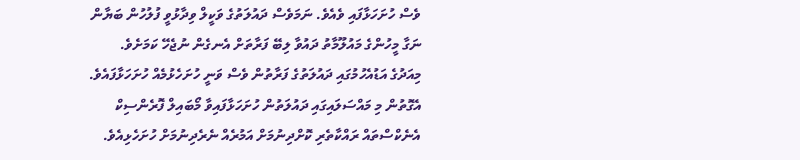ވެސް ހުށަހަޅާފައި ވެއެވެ. ނަމަވެސް ދައުލަތުގެ ވަކީލް ވިދާޅުވީ ފުލުހުން ބަޔާން ނަގާ މީހުންގެ މައުލޫމާތު ދައުވާ ލިބޭ ފަރާތަށް އެނގެން ނުޖެހޭ ކަމަށެވެ.
މިއަދުގެ އަޑުއެހުމުގައި ދައުލަތުގެ ފަރާތުން ވެސް ވަނީ ހުށަހެޅުމެއް ހުށަހަޅާފައެވެ. އެގޮތުން މި މައްސަލައިގައި ދައުލަތުން ހުށަހަޅާފައިވާ މޯބައިލް ފޮރެންސިކް އެނެކްސްތައް ރައްކާތެރި ކޮށްދިނުމަށް އަމުރެއް ނެރެދިނުމަށް ހުށަހެޅިއެވެ.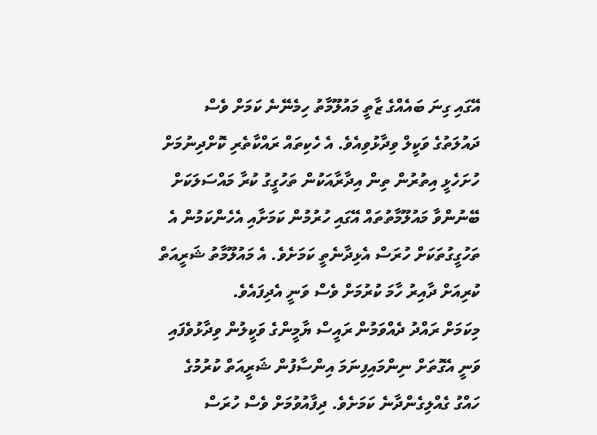އޭގައި ގިނަ ބައެއްގެ ޒާތީ މައުލޫމާތު ހިމެނޭނެ ކަމަށް ވެސް ދައުލަތުގެ ވަކީލް ވިދާޅުވިއެވެ. އެ ހެކިތައް ރައްކާތެރި ކޮށްދިނުމަށް ހުށަހެޅީ އިތުރުން ތިން އިދާރާއަކުން ތަހުގީގު ކުރާ މައްސަލަކަށް ބޭނުންވާ މައުލޫމާތުތައް އޭގައި ހުރުމުން ކަމަށާއި އެހެންކަމުން އެ ތަހުގީގުތަކަށް ހުރަސް އެޅިދާނެތީ ކަމަށެވެ. އެ މައުލޫމާތު ޝަރީއަތް ކުރިއަށް ދާއިރު ހާމަ ކުރުމަށް ވެސް ވަނީ އެދިފައެވެ.
މިކަމަށް ރައްދު ދެއްވަމުން ރައީސް ޔާމީންގެ ވަކީލުން ވިދާޅުވެފައި ވަނީ އެގޮތަށް ނިންމައިފިނަމަ އިންސާފުން ޝަރީއަތް ކުރުމުގެ ހައްގު ގެއްލިގެންދާނެ ކަމަށެވެ. ދިފާއުވުމަށް ވެސް ހުރަސް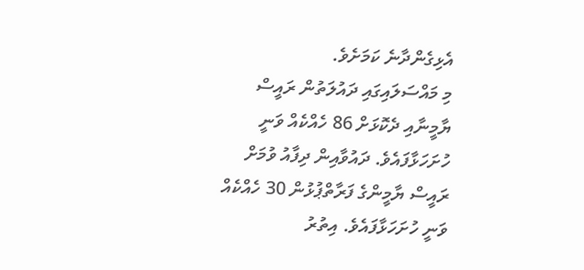އެޅިގެންދާނެ ކަމަށެވެ.
މި މައްސަލައިގައި ދައުލަތުން ރައީސް ޔާމީނާއި ދެކޮޅަށް 86 ހެއްކެއް ވަނީ ހުށަހަޅާފައެވެ. ދައުވާއިން ދިފާއު ވުމަށް ރައީސް ޔާމީންގެ ފަރާތްޕުޅުން 30 ހެއްކެއް ވަނީ ހުށަހަޅާފައެވެ. އިތުރު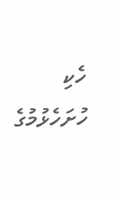ހެކި ހުށަހެޅުމުގެ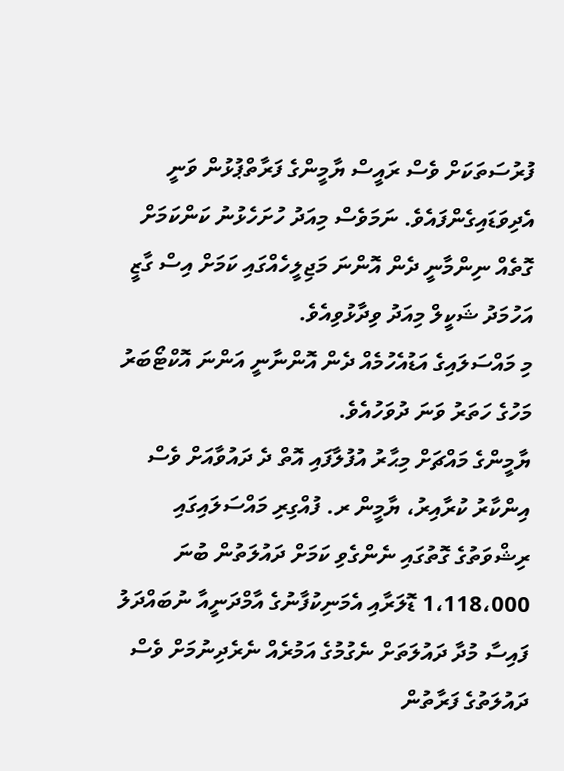ފުރުސަތަކަށް ވެސް ރައީސް ޔާމީންގެ ފަރާތްޕުޅުން ވަނީ އެދިވަޑައިގެންފައެވެ. ނަމަވެސް މިއަދު ހުށަހެޅުނު ކަންކަމަށް ގޮތެއް ނިންމާނީ ދެން އޮންނަ މަޖިލީހެއްގައި ކަމަށް އިސް ގާޒީ އަހުމަދު ޝަކީލް މިއަދު ވިދާޅުވިއެވެ.
މި މައްސަލައިގެ އަޑުއެހުމެއް ދެން އޮންނާނީ އަންނަ އޮކްޓޯބަރު މަހުގެ ހަތަރު ވަނަ ދުވަހުއެވެ.
ޔާމީންގެ މައްޗަށް މިޙާރު އުފުލާފައި އޮތް ދެ ދައުވާއަށް ވެސް އިންކާރު ކުރާއިރު، ޔާމީން ރ. ފުއްގިރި މައްސަލައިގައި ރިޝްވަތުގެ ގޮތުގައި ނެންގެވި ކަމަށް ދައުލަތުން ބުނަ 1،118،000 ޑޮލަރާއި އެމަނިކުފާނުގެ އާމްދަނީއާ ނުބައްދަލު ފައިސާ މުދާ ދައުލަތަށް ނެގުމުގެ އަމުރެއް ނެރެދިނުމަށް ވެސް ދައުލަތުގެ ފަރާތުން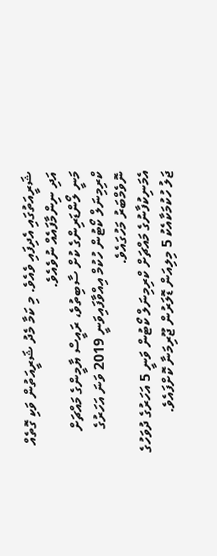ޝަރީއަތުގައި އެދިފައި ވެއެވެ. މި ކަމާ މެދު ޝަރީއަތުން ވަކި ގޮތެއް އަދި ނިންމާފައެއް ނުވެއެވެ.
މަނީ ލޯންޑަރިންގެ ކުށް ސާބިތުވެ، ރައީސް ޔާމީންގެ މައްޗަށް ކްރިމިނަލް ކޯޓުން ހުކުމް އިއްވާފައިވަނީ 2019 ވަނަ އަހަރުގެ ނޮވެމްބަރު މަހުގައެވެ.
އެމަނިކުފާނުގެ މައްޗަށް ކްރިމިނަލް ކޯޓުން ވަނީ 5 އަހަރުގެ ދުވަހުގެ ޖަލު ހުކުމަކާއެކު 5 މިލިއަން ޑޮލަރުން ޖޫރިމަނާ ކޮށްފައެވެ.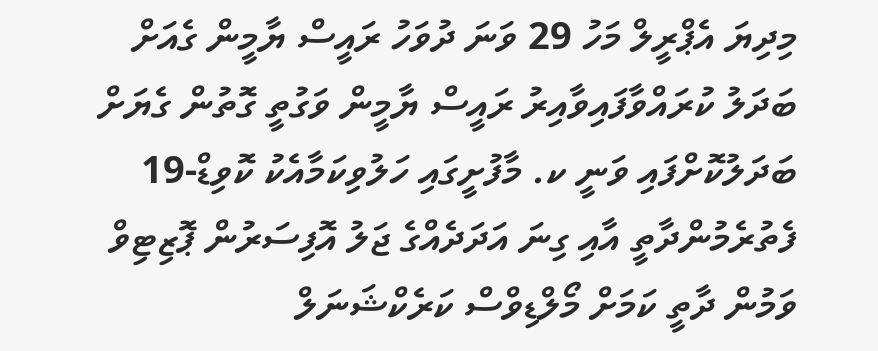މިދިޔަ އެޕްރީލް މަހު 29 ވަނަ ދުވަހު ރައީސް ޔާމީން ގެއަށް ބަދަލު ކުރައްވާފައިވާއިރު ރައީސް ޔާމީން ވަގުތީ ގޮތުން ގެޔަށް ބަދަލުކޮށްފައި ވަނީ ކ. މާފުށީގައި ހަލުވިކަމާއެކު ކޮވިޑް-19 ފެތުރެމުންދާތީ އާއި ގިނަ އަދަދެއްގެ ޖަލު އޮފިސަރުން ޕޮޒިޓިވް ވަމުން ދާތީ ކަމަށް މޯލްޑިވްސް ކަރެކްޝަނަލް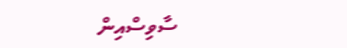ސާވިސްއިން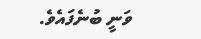ވަނީ ބުނެފައެވެ.